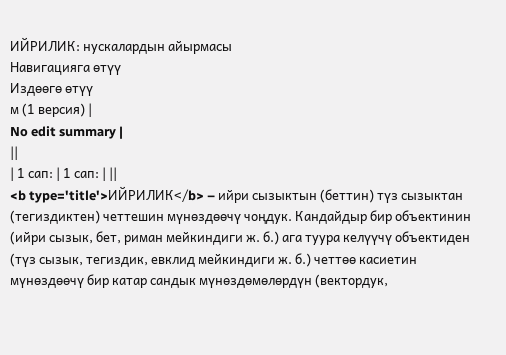ИЙРИЛИК: нускалардын айырмасы
Навигацияга өтүү
Издөөгө өтүү
м (1 версия) |
No edit summary |
||
| 1 сап: | 1 сап: | ||
<b type='title'>ИЙРИЛИК</b> – ийри сызыктын (беттин) түз сызыктан (тегиздиктен) четтешин мүнөздөөчү чоңдук. Кандайдыр бир объектинин (ийри сызык, бет, риман мейкиндиги ж. б.) ага туура келүүчү объектиден (түз сызык, тегиздик, евклид мейкиндиги ж. б.) четтөө касиетин мүнөздөөчү бир катар сандык мүнөздөмөлөрдүн (вектордук,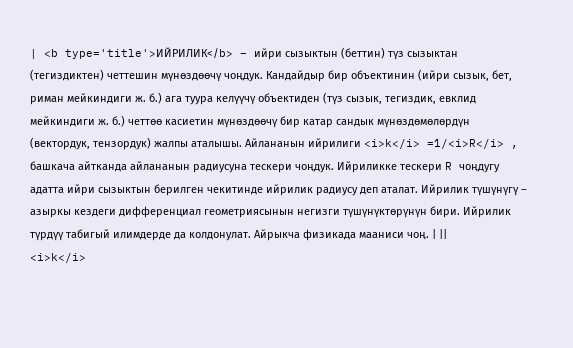| <b type='title'>ИЙРИЛИК</b> – ийри сызыктын (беттин) түз сызыктан (тегиздиктен) четтешин мүнөздөөчү чоңдук. Кандайдыр бир объектинин (ийри сызык, бет, риман мейкиндиги ж. б.) ага туура келүүчү объектиден (түз сызык, тегиздик, евклид мейкиндиги ж. б.) четтөө касиетин мүнөздөөчү бир катар сандык мүнөздөмөлөрдүн (вектордук, тензордук) жалпы аталышы. Айлананын ийрилиги <i>k</i> =1/<i>R</i> , башкача айтканда айлананын радиусуна тескери чоңдук. Ийриликке тескери R чоңдугу адатта ийри сызыктын берилген чекитинде ийрилик радиусу деп аталат. Ийрилик түшүнүгү – азыркы кездеги дифференциал геометриясынын негизги түшүнүктөрүнүн бири. Ийрилик түрдүү табигый илимдерде да колдонулат. Айрыкча физикада мааниси чоң. | ||
<i>k</i>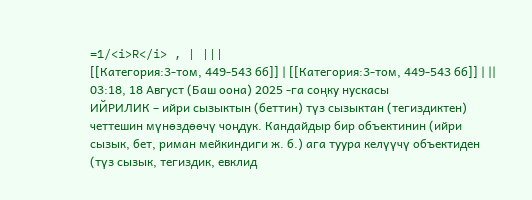=1/<i>R</i> , | |||
[[Категория:3-том, 449-543 бб]] | [[Категория:3-том, 449-543 бб]] | ||
03:18, 18 Август (Баш оона) 2025 -га соңку нускасы
ИЙРИЛИК – ийри сызыктын (беттин) түз сызыктан (тегиздиктен) четтешин мүнөздөөчү чоңдук. Кандайдыр бир объектинин (ийри сызык, бет, риман мейкиндиги ж. б.) ага туура келүүчү объектиден (түз сызык, тегиздик, евклид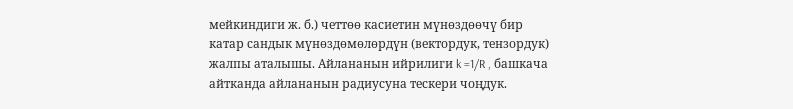мейкиндиги ж. б.) четтөө касиетин мүнөздөөчү бир катар сандык мүнөздөмөлөрдүн (вектордук, тензордук) жалпы аталышы. Айлананын ийрилиги k =1/R , башкача айтканда айлананын радиусуна тескери чоңдук.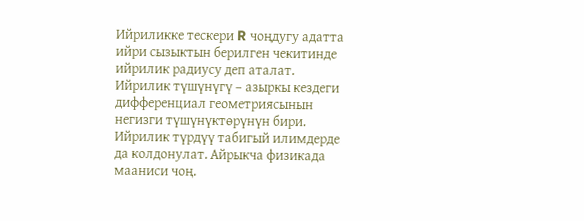Ийриликке тескери R чоңдугу адатта ийри сызыктын берилген чекитинде ийрилик радиусу деп аталат. Ийрилик түшүнүгү – азыркы кездеги дифференциал геометриясынын негизги түшүнүктөрүнүн бири. Ийрилик түрдүү табигый илимдерде да колдонулат. Айрыкча физикада мааниси чоң.